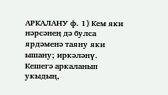АРКАЛАНУ ф. 1) Кем яки нәрсәнең дә булса ярдәменә таяну яки ышану; иркәләнү. Кешегә аркаланып укыдың,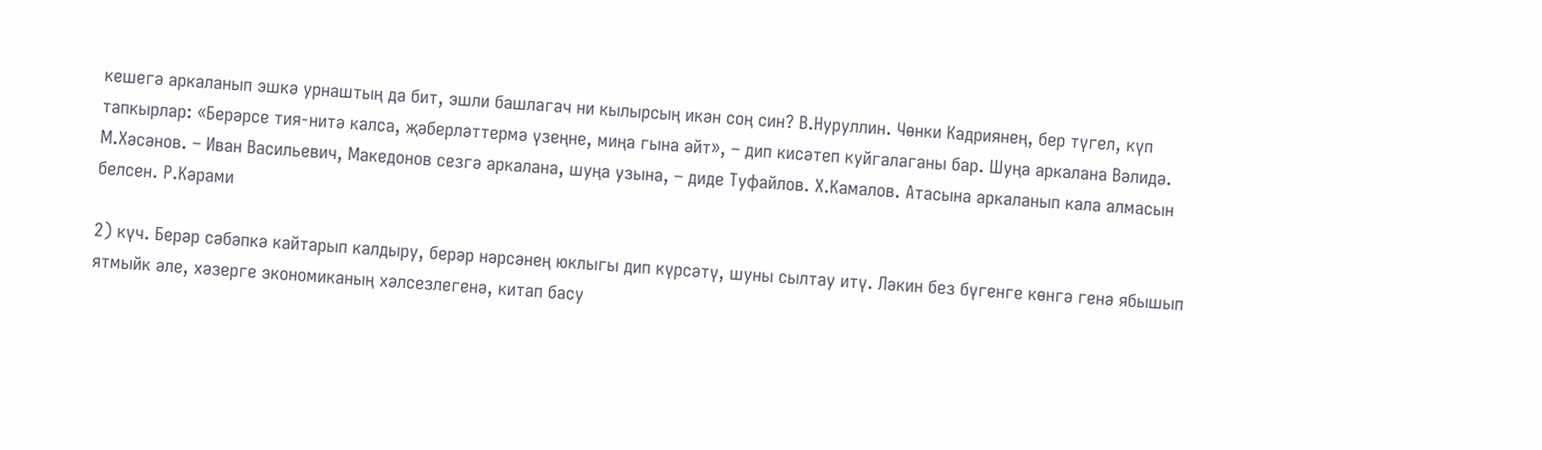кешегә аркаланып эшкә урнаштың да бит, эшли башлагач ни кылырсың икән соң син? В.Нуруллин. Чөнки Кадриянең, бер түгел, күп тапкырлар: «Берәрсе тия-нитә калса, җәберләттермә үзеңне, миңа гына әйт», – дип кисәтеп куйгалаганы бар. Шуңа аркалана Вәлидә. М.Хәсәнов. – Иван Васильевич, Македонов сезгә аркалана, шуңа узына, – диде Туфайлов. Х.Камалов. Атасына аркаланып кала алмасын белсен. Р.Кәрами

2) күч. Берәр сәбәпкә кайтарып калдыру, берәр нәрсәнең юклыгы дип күрсәтү, шуны сылтау итү. Ләкин без бүгенге көнгә генә ябышып ятмыйк әле, хәзерге экономиканың хәлсезлегенә, китап басу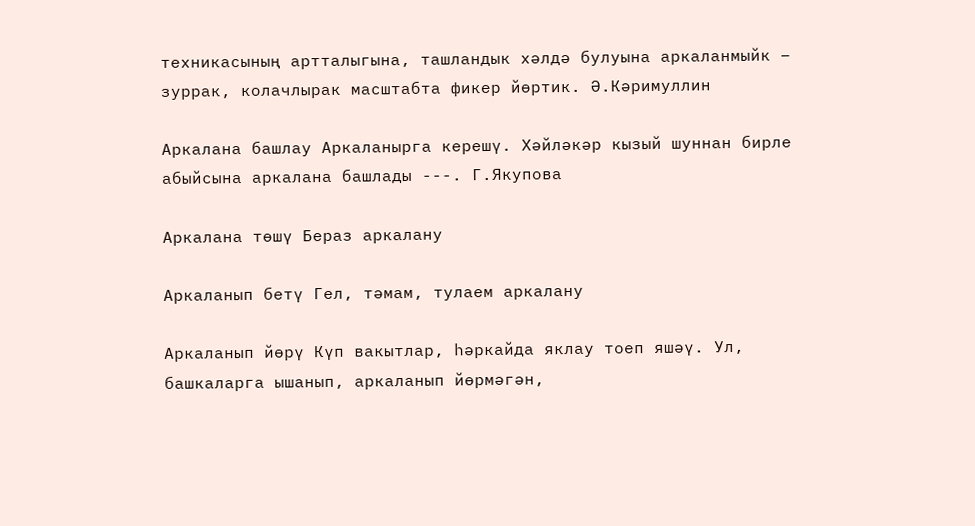техникасының артталыгына, ташландык хәлдә булуына аркаланмыйк – зуррак, колачлырак масштабта фикер йөртик. Ә.Кәримуллин

Аркалана башлау Аркаланырга керешү. Хәйләкәр кызый шуннан бирле абыйсына аркалана башлады ---. Г.Якупова

Аркалана төшү Бераз аркалану

Аркаланып бетү Гел, тәмам, тулаем аркалану

Аркаланып йөрү Күп вакытлар, һәркайда яклау тоеп яшәү. Ул, башкаларга ышанып, аркаланып йөрмәгән,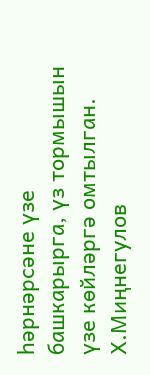һәрнәрсәне үзе башкарырга, үз тормышын үзе көйләргә омтылган. Х.Миңнегулов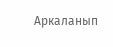Аркаланып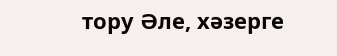тору Әле, хәзерге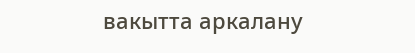вакытта аркалану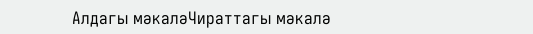Алдагы мәкаләЧираттагы мәкалә